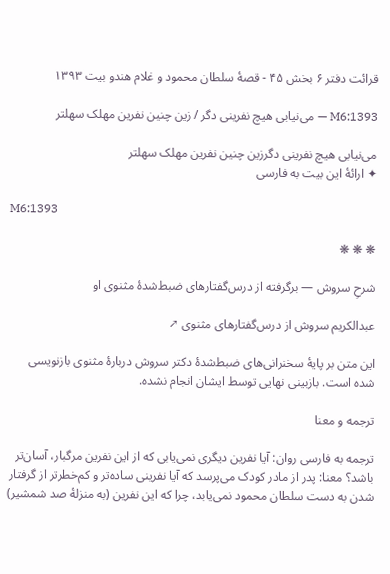قرائت دفتر ۶ بخش ۴۵ - قصهٔ سلطان محمود و غلام هندو بیت ۱۳۹۳

M6:1393 — می‌نیابی هیچ نفرینی دگر / زین چنین نفرین مهلک سهلتر

می‌نیابی هیچ نفرینی دگرزین چنین نفرین مهلک سهلتر
✦ ارائهٔ این بیت به فارسی

M6:1393

❋ ❋ ❋

شرحِ سروش — برگرفته از درس‌گفتارهای ضبط‌شدهٔ مثنوی او

عبدالکریم سروش از درس‌گفتارهای مثنوی ↗

این متن بر پایهٔ سخنرانی‌های ضبط‌شدهٔ دکتر سروش دربارهٔ مثنوی بازنویسی شده است. بازبینی نهایی توسط ایشان انجام نشده.

ترجمه و معنا

ترجمه به فارسی روان: آیا نفرین دیگری نمی‌یابی که از این نفرین مرگبار، آسان‌تر باشد؟ معنا: پدر از مادر کودک می‌پرسد که آیا نفرینی ساده‌تر و کم‌خطرتر از گرفتار شدن به دست سلطان محمود نمی‌یابد، چرا که این نفرین (به منزلهٔ صد شمشیر)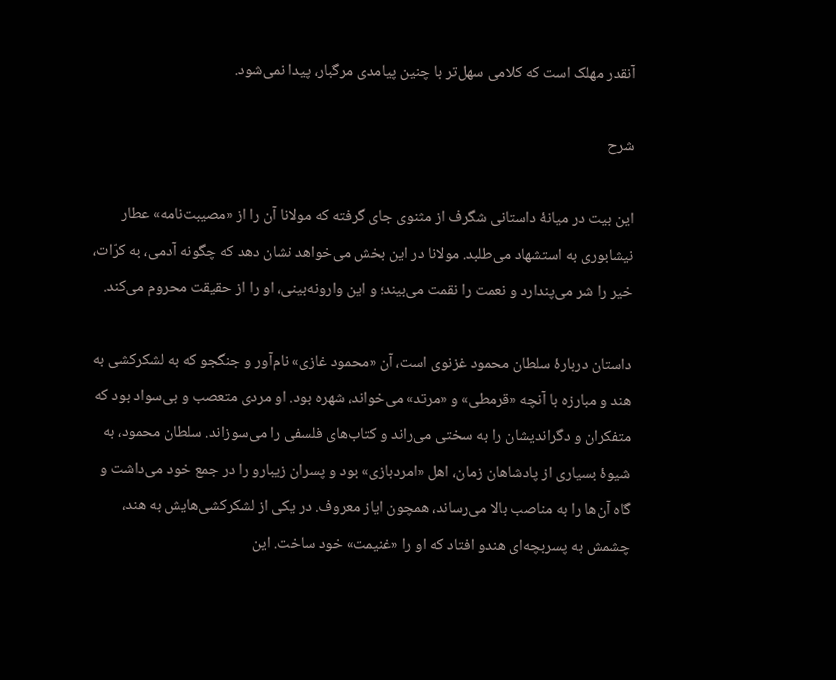آنقدر مهلک است که کلامی سهل‌تر با چنین پیامدی مرگبار، پیدا نمی‌شود.

شرح

این بیت در میانهٔ داستانی شگرف از مثنوی جای گرفته که مولانا آن را از «مصیبت‌نامه» عطار نیشابوری به استشهاد می‌طلبد. مولانا در این بخش می‌خواهد نشان دهد که چگونه آدمی، به کرّات، خیر را شر می‌پندارد و نعمت را نقمت می‌بیند؛ و این وارونه‌بینی، او را از حقیقت محروم می‌کند.

داستان دربارهٔ سلطان محمود غزنوی است، آن «محمود غازی» نام‌آور و جنگجو که به لشکرکشی به هند و مبارزه با آنچه «قرمطی» و «مرتد» می‌خواند، شهره بود. او مردی متعصب و بی‌سواد بود که متفکران و دگراندیشان را به سختی می‌راند و کتاب‌های فلسفی را می‌سوزاند. سلطان محمود، به شیوهٔ بسیاری از پادشاهان زمان، اهل «امردبازی» بود و پسران زیبارو را در جمع خود می‌داشت و گاه آن‌ها را به مناصب بالا می‌رساند، همچون ایاز معروف. در یکی از لشکرکشی‌هایش به هند، چشمش به پسربچه‌ای هندو افتاد که او را «غنیمت» خود ساخت. این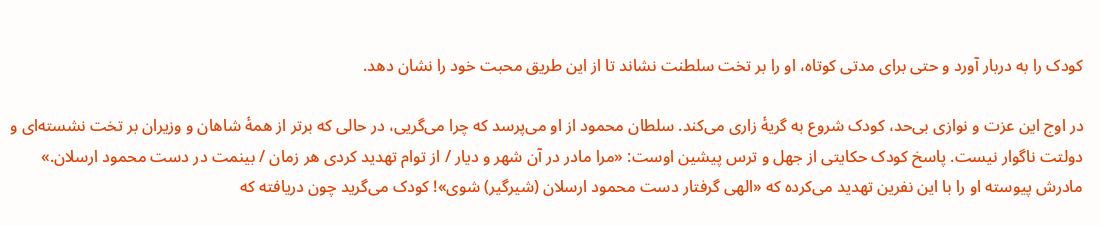کودک را به دربار آورد و حتی برای مدتی کوتاه، او را بر تخت سلطنت نشاند تا از این طریق محبت خود را نشان دهد.

در اوج این عزت و نوازی بی‌حد، کودک شروع به گریهٔ زاری می‌کند. سلطان محمود از او می‌پرسد که چرا می‌گریی، در حالی که برتر از همهٔ شاهان و وزیران بر تخت نشسته‌ای و دولتت ناگوار نیست. پاسخ کودک حکایتی از جهل و ترس پیشین اوست: «مرا مادر در آن شهر و دیار / از توام تهدید کردی هر زمان / بینمت در دست محمود ارسلان.» مادرش پیوسته او را با این نفرین تهدید می‌کرده که «الهی گرفتار دست محمود ارسلان (شیرگیر) شوی»! کودک می‌گرید چون دریافته که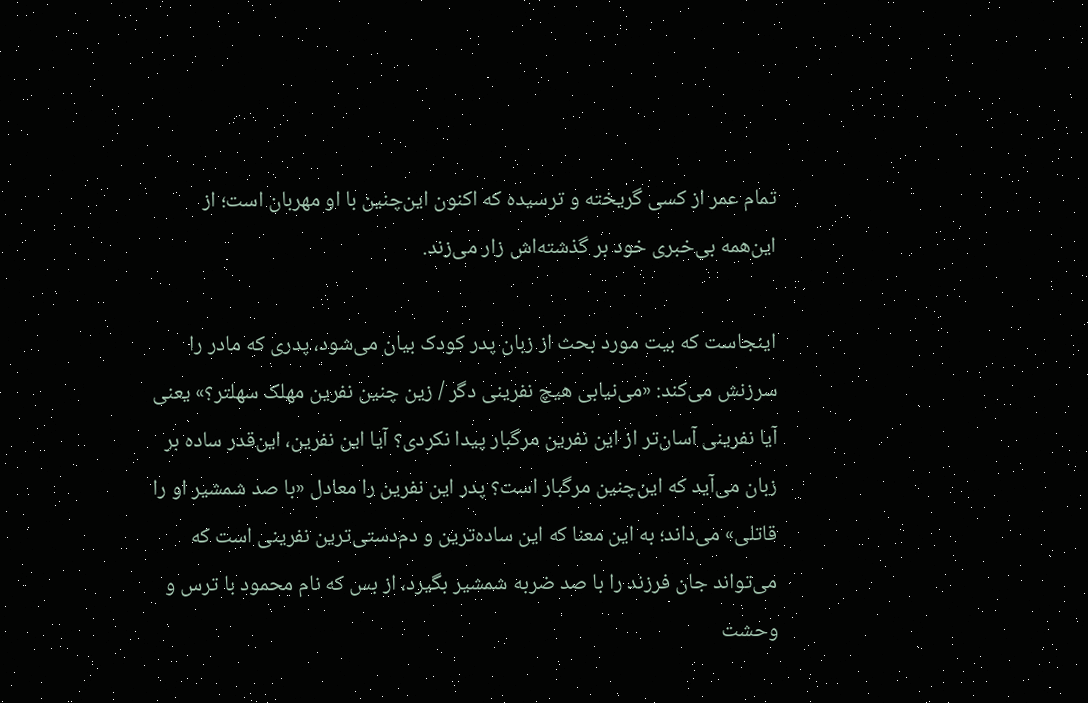تمام عمر از کسی گریخته و ترسیده که اکنون این‌چنین با او مهربان است؛ از این‌همه بی‌خبری خود بر گذشته‌اش زار می‌زند.

اینجاست که بیت مورد بحث از زبان پدر کودک بیان می‌شود، پدری که مادر را سرزنش می‌کند: «می‌نیابی هیچ نفرینی دگر / زین چنین نفرین مهلک سهلتر؟» یعنی آیا نفرینی آسان‌تر از این نفرین مرگبار پیدا نکردی؟ آیا این نفرین، این‌قدر ساده بر زبان می‌آید که این‌چنین مرگبار است؟ پدر این نفرین را معادل «با صد شمشیر او را قاتلی» می‌داند؛ به این معنا که این ساده‌ترین و دم‌دستی‌ترین نفرینی است که می‌تواند جان فرزند را با صد ضربه شمشیر بگیرد، از بس که نام محمود با ترس و وحشت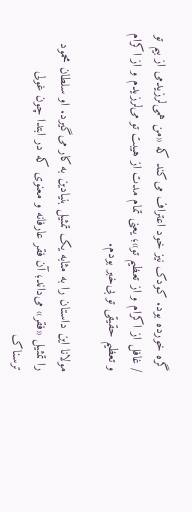گره خورده بود. کودک نیز خود اعتراف می‌کند که «من همی‌لرزیدمی از بیم تو / غافل از اکرام و از تعظیم تو»؛ یعنی تمام مدت از هیبت تو می‌لرزیدم و از اکرام و تعظیم حقیقی تو بی‌خبر بودم.

مولانا این داستان را به مثابه یک تمثیل بنیادین به کار می‌گیرد. او سلطان محمود را تمثیل «فقر» می‌داند؛ آن فقر عارفانه و معنوی که در ابتدا چون غولی ترسناک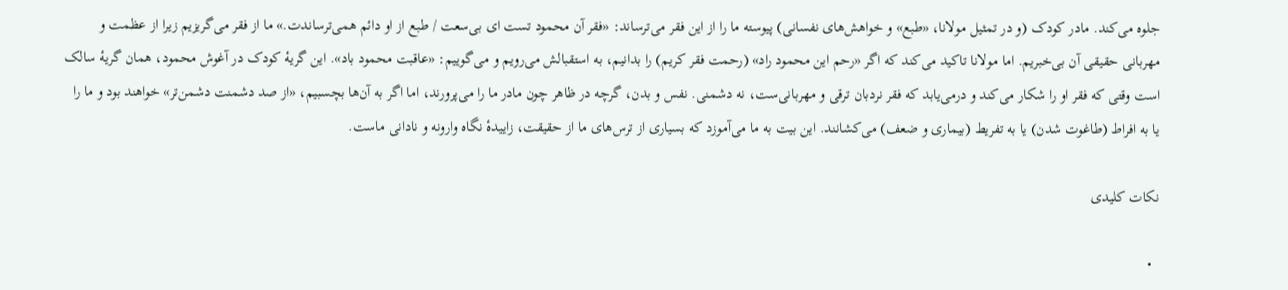جلوه می‌کند. مادر کودک (و در تمثیل مولانا، «طبع» و خواهش‌های نفسانی) پیوسته ما را از این فقر می‌ترساند: «فقر آن محمود تست ای بی‌سعت / طبع از او دائم همی‌ترساندت.» ما از فقر می‌گریزیم زیرا از عظمت و مهربانی حقیقی آن بی‌خبریم. اما مولانا تاکید می‌کند که اگر «رحم این محمود راد» (رحمت فقر کریم) را بدانیم، به استقبالش می‌رویم و می‌گوییم: «عاقبت محمود باد». این گریهٔ کودک در آغوش محمود، همان گریهٔ سالک است وقتی که فقر او را شکار می‌کند و درمی‌یابد که فقر نردبان ترقی و مهربانی‌ست، نه دشمنی. نفس و بدن، گرچه در ظاهر چون مادر ما را می‌پرورند، اما اگر به آن‌ها بچسبیم، «از صد دشمنت دشمن‌تر» خواهند بود و ما را یا به افراط (طاغوت شدن) یا به تفریط (بیماری و ضعف) می‌کشانند. این بیت به ما می‌آموزد که بسیاری از ترس‌های ما از حقیقت، زاییدهٔ نگاه وارونه و نادانی ماست.

نکات کلیدی

  •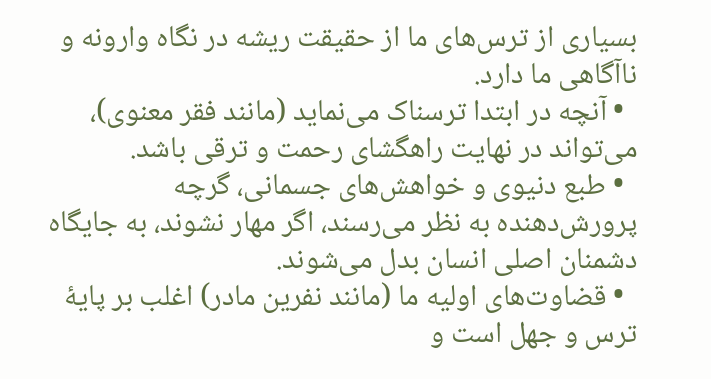بسیاری از ترس‌های ما از حقیقت ریشه در نگاه وارونه و ناآگاهی ما دارد.
  • آنچه در ابتدا ترسناک می‌نماید (مانند فقر معنوی)، می‌تواند در نهایت راهگشای رحمت و ترقی باشد.
  • طبع دنیوی و خواهش‌های جسمانی، گرچه پرورش‌دهنده به نظر می‌رسند، اگر مهار نشوند، به جایگاه دشمنان اصلی انسان بدل می‌شوند.
  • قضاوت‌های اولیه ما (مانند نفرین مادر) اغلب بر پایهٔ ترس و جهل است و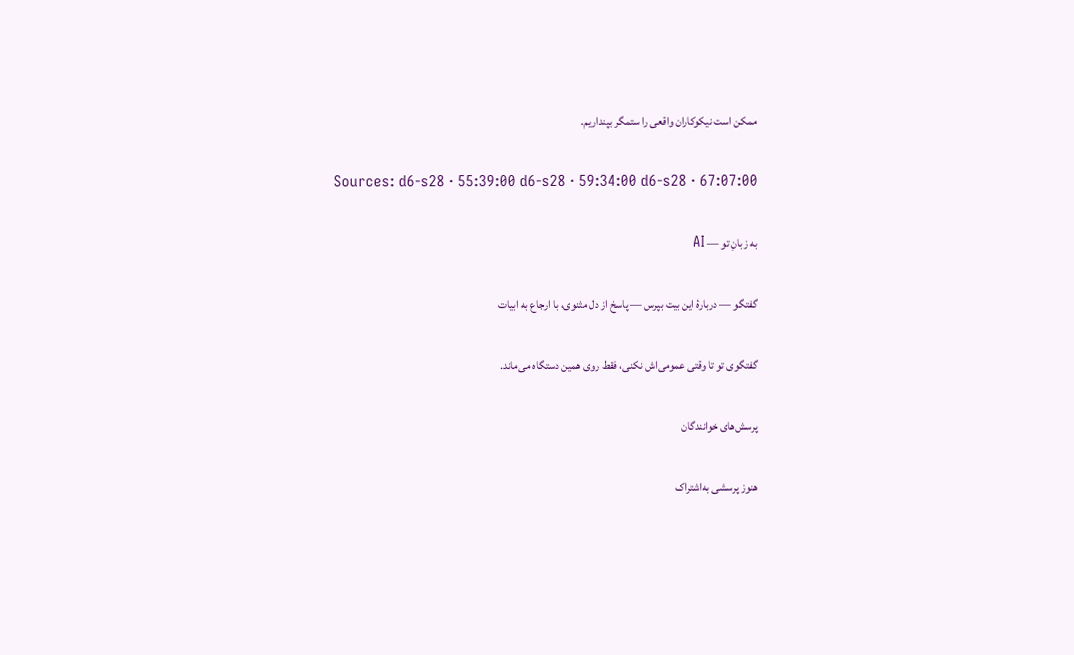ممکن است نیکوکاران واقعی را ستمگر بپنداریم.

Sources: d6-s28 · 55:39:00 d6-s28 · 59:34:00 d6-s28 · 67:07:00

به زبانِ تو — AI

گفتگو — دربارهٔ این بیت بپرس — پاسخ از دل مثنوی، با ارجاع به ابیات

گفتگوی تو تا وقتی عمومی‌اش نکنی، فقط روی همین دستگاه می‌ماند.

پرسش‌های خوانندگان

هنوز پرسشی به‌اشتراک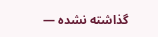گذاشته نشده —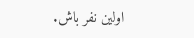اولین نفر باش.